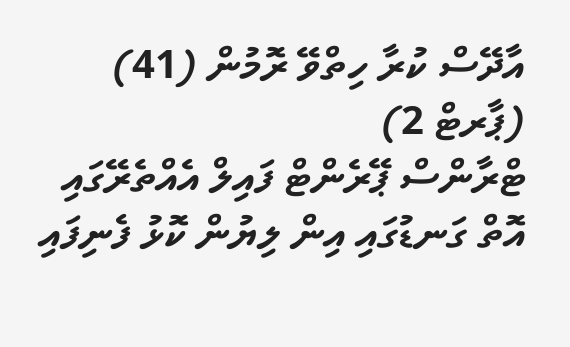އާދޭސް ކުރާ ހިތްވޭ ރޮމުން (41) (ޕާރޓް 2)
ޓްރާންސް ޕޭރެންޓް ފައިލް އެއްތެރޭގައި އޮތް ގަނޑުގައި އިން ލިޔުން ކޮޅު ފެނިފައި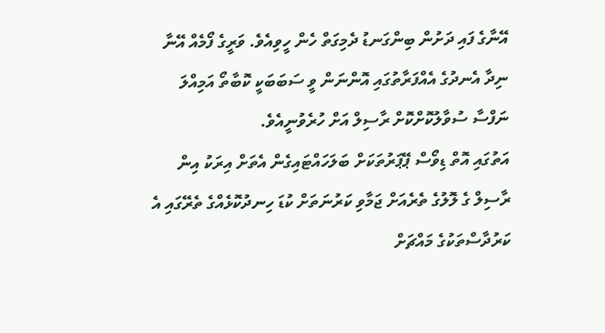އޭނާގެ ފައި ދަށުން ބިންގަނޑު ދެމިގަތް ހެން ހީވިއެވެ. ވަރީގެ ފޯމެއް އޭނާ ނިދާ އެނދުގެ އެއްފަރާތުގައި އޮންނަން ވީ ސަބަބަކީ ކޮބާތޯ އަމިއްލަ ނަފްސާ ސުވާލުކޮށްކޮށް ރާސިލް އަށް ހުރެވުނީއެވެ.
އަތުގައި އޮތް ޑިވޯސް ޕޭޕަރުތަކަށް ބަލަހައްޓައިގެން އެތަށް އިރަކު އިން ރާސިލް ގެ ލޮލުގެ ތެރެއަށް ޖަމާވި ކަރުނަތަށް ކުޑަ ހިނދުކޮޅެއްގެ ތެރޭގައި އެ ކަރުދާސްތަކުގެ މައްޗަށް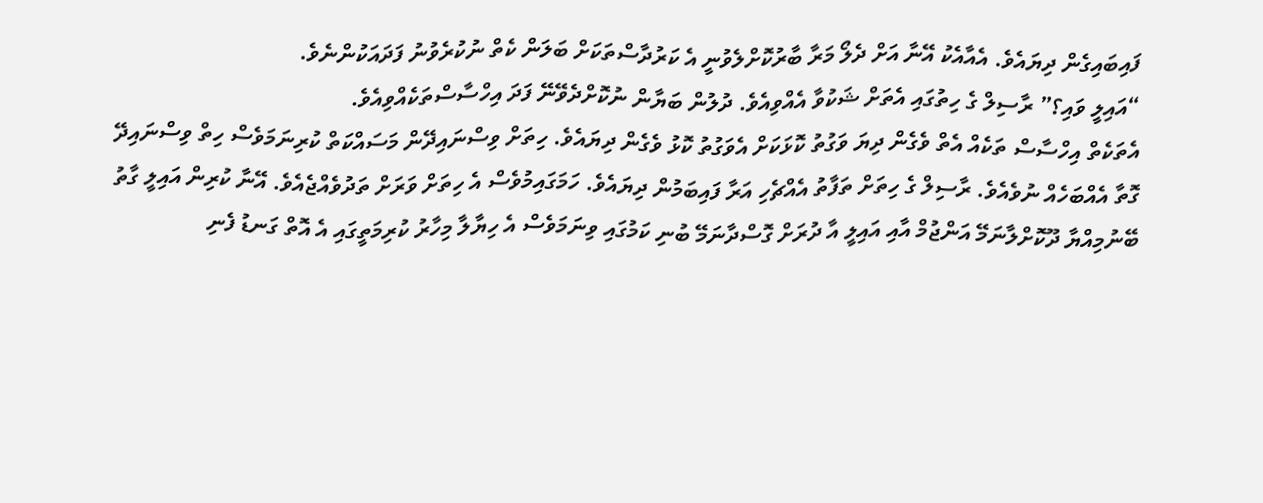ފައިބައިގެން ދިޔައެވެ. އެއާއެކު އޭނާ އަށް ދެލޯ މަރާ ބާރުކޮށްލެވުނީ އެ ކަރުދާސްތަކަށް ބަލަން ކެތް ނުކުރެވުނު ފަދައަކުންނެވެ.
“އައިލީ ވައި؟” ރާސިލް ގެ ހިތުގައި އެތަށް ޝަކުވާ އެއްވިއެވެ. ދުލުން ބަޔާން ނުކޮށްދެވޭނޭ ފަދަ އިހްސާސްތަކެއްވިއެވެ.
އެތަކެތް އިހްސާސް ތަކެއް އެތް ވެގެން ދިޔަ ވަގުތު ކޮޅަކަށް އެވަގުތު ކޮޅު ވެގެން ދިޔައެވެ. ހިތަށް ވިސްނައިދޭން މަސައްކަތް ކުރިނަމަވެސް ހިތް ވިސްނައިދޭ ގޮތާ އެއްބަހެއް ނުވެއެވެ. ރާސިލް ގެ ހިތަށް ތަފާތު އެއްޗެހި އަރާ ފައިބަމުން ދިޔައެވެ. ހަމަގައިމުވެސް އެ ހިތަށް ވަރަށް ތަދުވެއްޖެއެވެ. އޭނާ ކުރިން އައިލީ ގާތު ބޭނުމިއްޔާ ދޫކޮށްލާނަމޭ އަންޖުމް އާއި އައިލީ އާ ދުރަށް ގޮސްދާނަމޭ ބުނި ކަމުގައި ވިނަމަވެސް އެ ހިޔާލާ މިހާރު ކުރިމަތީގައި އެ އޮތް ގަނޑު ފެނި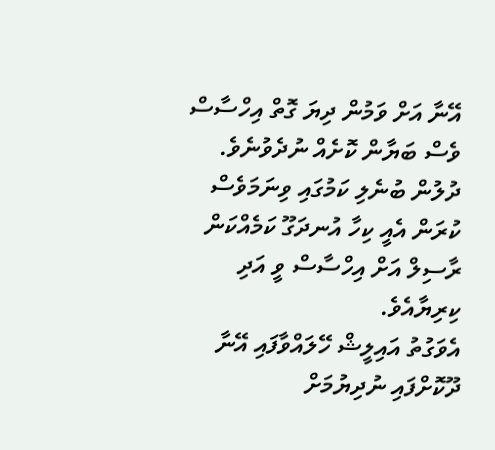އޭނާ އަށް ވަމުން ދިޔަ ގޮތް އިހްސާސް ވެސް ބަޔާން ކޮށެއް ނުދެވުނެވެ. ދުލުން ބުނެލި ކަމުގައި ވިނަމަވެސް ކުރަން އެއީ ކިހާ އުނދަގޫ ކަމެއްކަން ރާސިލް އަށް އިހްސާސް ވީ އަދި ކިރިޔާއެވެ.
އެވަގުތު އައިލީޝް ހޭލައްވާފައި އޭނާ ދޫކޮށްފައި ނުދިޔުމަށް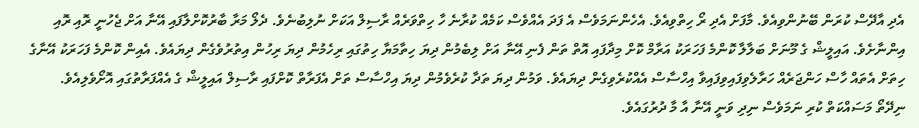އެދި އާދޭސް ކުރަން ބޭނުންވިއެވެ. މާފަށް އެދި ރޯ ހިތްވިއެވެ. އެހެންނަމަވެސް އެ ފަދަ އެއްވެސް ކަމެއް ކުރާނެ ހާ ހިތްވަރެއް ރާސިލް އަކަށް ނުލިބުނެވެ. ދެލޯ މަރާ ބާރުކޮށްލާފައި އޭނާ އަށް ޖެހުނީ ރޮއި ރޮއި އިންނާށެވެ. އައިލީޝް ގެ މޫނަށް ބަލާލާ ކޮންމެ ފަހަރަކު އަރާމް ކޮށް މިދާފައި އޮތް ތަން ފެނި އޭނާ އަށް ލިބެމުން ދިޔަ ހިތާމަޔާ ހިތުގައި ރިހެމުން ދިޔަ ރިހުން އިތުރުވެގެން ދިޔައެވެ. އެއިން ކޮންމެ ފަހަރަކު އޭނާގެ ހިތަށް އެތައް ހާސް ހަންޖަރެއް ހަރާލެވިފައިވިފައިވާ އިހްސާސް އެއްކުރެވިގެން ދިޔައެވެ. ވަމުން ދިޔަ ތަދާ ކުރެވެމުން ދިޔަ އިހްސާސް ތަށް އެފަރާތް ކޮށްފައި ރާސިލް އައިލީޝް ގެ އެއްފަރާތުގައި އޮށޯވެލިއެވެ. ނިދޭތޯ މަސައްކަތް ކުރި ނަމަވެސް ނިދި ވަނީ އޭނާ އާ މާ ދުރުގައެވެ.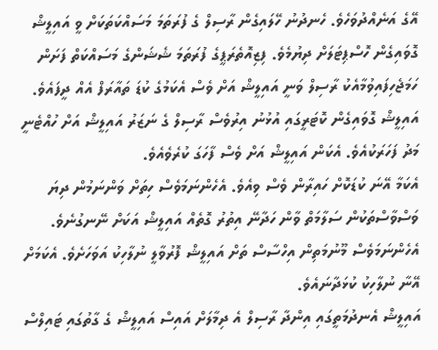އޭގެ އަނެއްދުވަހެވެ. ހެނދުނު ހޭލައިގެން ރާސިލް ގެ ފުރަތަމަ މަސައްކަތަކަށް ވީ އައިލީޝް ގޮވައިގެން ހޮސްޕިޓަލަށް ދިޔުމެވެ. ފިޒިއޮތެރަޕީގެ ފުރަތަމަ ޝެޝަންގެ މަސައްކަތް ފަށަން ހަމަޖެހިފައިވުމާއެކު ރާސިލް ވަނީ އައިލީޝް އަށް ވެސް އެކަމުގެ ކުޑަ ތައާރަފް އެއް ދީފައެވެ. އައިލީޝް ގޮވައިގެން ކޮޓަރީގައި އުޅުނު އިރުވެސް ރާސިލް ގެ ނަޒަރު އައިލީޝް އަށް ހުއްޓެނީ މަދު ފަހަރަކުއެވެ. އެކަން އައިލީޝް އަށް ވެސް ފާހަގަ ކުރެވެއެވެ.
އެކަމާ އޭނަ ކުޑަކޮށް ހައިރާން ވެސް ވިއެވެ. އެހެންނަމަވެސް ހިތަށް ވަންނަމުން ދިޔަ ވަސްވާސްތަކުން ސަލާމަތް ވާން ހަދާނޭ އިތުރު ގޮތެއް އައިލީޝް އަކަށް ނޭނގުނެވެ. އެހެންނަމަވެސް މޫނުމަތިން އިހްސާސް ތަށް އައިލީޝް ފޮރުވާލީ ނުލާހިކު އަވަހަށެވެ. އެކަމަށް އޭނާ ނުލާހިކު ކުޅަދާނައެވެ.
އައިލީޝް އެނދުމަތީގައި އިންދާ ރާސިލް އެ ދިމާލަށް އައިސް އައިލީޝް ގެ ގާތުގައި ޓައިލްސް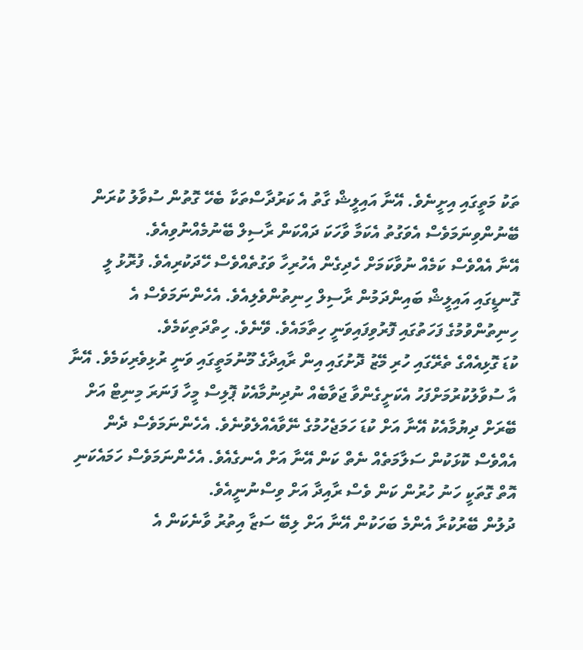ތަކު މަތީގައި އިށީނެވެ. އޭނާ އައިލީޝް ގާތު އެ ކަރުދާސްތަކާ ބެހޭ ގޮތުން ސުވާލު ކުރަން ބޭނުންވިނަމަވެސް އެވަގުތު އެކަމާ ވާހަކަ ދައްކަން ރާސިލް ބޭނުމެއްނުވިއެވެ.
އޭނާ އެއްވެސް ކަމެއް ނުވާކަމަށް ހެދިގެން އެހުރިހާ ވަގުތެއްވެސް ހޭދަކުރިއެވެ. ފުރޮޅު ލީ ގޮނޑީގައި އައިލީޝް ބައިންދަމުން ރާސިލް ހިނިތުންވެލިއެވެ. އެހެންނަމަވެސް އެ ހިނިތުންވުމުގެ ފަހަތުގައި ފޮރުވިފައިވަނީ ހިތާމައެވެ. ވޭނެވެ. ހިތްދަތިކަމެވެ.
ކުޑަ ގޮޅިއެއްގެ ތެރޭގައި ހުރި މޭޒު ދޮށުގައި އިން ރާއިދާގެ މޫނުމަތީގައި ވަނީ ރުޅިވެރިކަމެވެ. އޭނާ އާ ސުވާލުކުރުމަށްފަހު އެކަށީގެންވާ ޖަވާބެއް ނުދިނުމާއެކު ޕޮލިސް މީހާ ފަނަރަ މިނިޓް އަށް ބޭރަށް ދިޔުމާއެކު އޭނާ އަށް ކުޑަ ހަމަޖެހުމުގެ ނޭވާއެއްލެވުނެވެ. އެހެންނަމަވެސް ދެން އެއްވެސް ކޮޅަކުން ސަލާމަތެއް ނެތް ކަން އޭނާ އަށް އެނގެއެވެ. އެހެންނަމަވެސް ހަމައެކަނި އޮތް ގޮތަކީ ހަނު ހުރުން ކަން ވެސް ރާއިދާ އަށް ވިސްނުނީއެވެ.
ދުލުން ބޭރުކުރާ އެންމެ ބަހަކުން އޭނާ އަށް ލިބޭ ސަޒާ އިތުރު ވާނެކަން އެ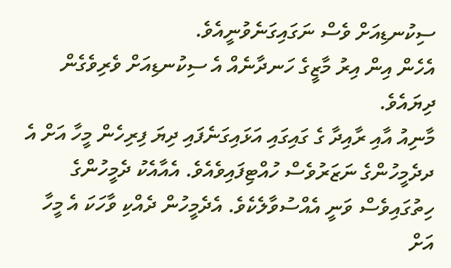ސިކުނޑިއަށް ވެސް ނަގައިގަނެވުނީއެވެ.
އެހެން އިން އިރު މާޒީގެ ހަނދާނެއް އެ ސިކުނޑިއަށް ވެރިވެގެން ދިޔައެވެ.
މާނިއު އާއި ރާއިދާ ގެ ގައިގައި އަޅައިގަނެފައި ދިޔަ ފިރިހެން މީހާ އަށް އެ ދދެމީހުންގެ ނަޒަރުވެސް ހުއްޓިފައިވެއެވެ. އެއާއެކު ދެމީހުންގެ ހިތުގައިވެސް ވަނީ އެއްސުވާލެކެވެ. އެދެމީހުން ދެއްކި ވާހަކަ އެ މީހާ އަށް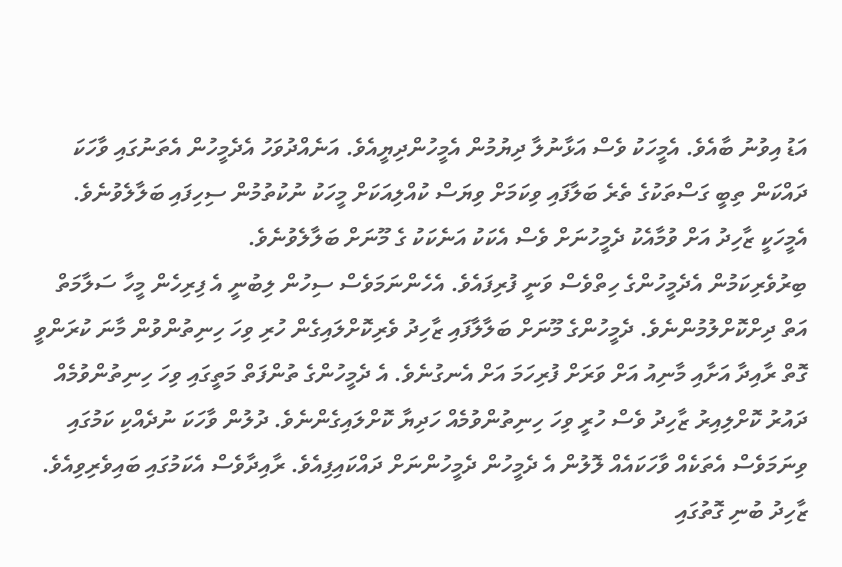އަޑު އިވުނު ބާއެވެ. އެމީހަކު ވެސް އަޅާނުލާ ދިޔުމުން އެމީހުންދިޔީއެވެ. އަނެއްދުވަހު އެދެމީހުން އެތަނުގައި ވާހަކަ ދައްކަން ތިބީ ގަސްތަކުގެ ތެރެ ބަލާފައި ވިކަމަށް ވިޔަސް ކުއްލިއަކަށް މީހަކު ނުކުތުމުން ސިހިފައި ބަލާލެވުނެވެ. އެމީހަކީ ޒާހިދު އަށް ވުމާއެކު ދެމީހުނަށް ވެސް އެކަކު އަނެކަކު ގެ މޫނަށް ބަލާލެވުނެވެ.
ބިރުވެރިކަމުން އެދެމީހުންގެ ހިތްވެސް ވަނީ ފުރިފައެވެ. އެހެންނަމަވެސް ސިހުން ލިބުނީ އެ ފިރިހެން މީހާ ސަލާމަތް އަތް ދިށްކޮށްލުމުންނެވެ. ދެމީހުންގެ މޫނަށް ބަލާލާފައި ޒާހިދު ވެރިކޮށްލައިގެން ހުރި ވިހަ ހިނިތުންވުން މާނަ ކުރަންވީ ގޮތް ރާއިދާ އަށާއި މާނިއު އަށް ވަރަށް ފުރިހަމަ އަށް އެނގުނެވެ. އެ ދެމީހުންގެ ތުންފަތް މަތީގައި ވިހަ ހިނިތުންވުމެއް ދައުރު ކޮށްލިއިރު ޒާހިދު ވެސް ހުރީ ވިހަ ހިނިތުންވުމެއް ހަދިޔާ ކޮށްލައިގެންނެވެ. ދުލުން ވާހަކަ ނުދެއްކި ކަމުގައި ވިނަމަވެސް އެތަކެއް ވާހަކައެއް ލޮލުން އެ ދެމީހުން ދެމީހުންނަށް ދައްކައިފިއެވެ. ރާއިދާވެސް އެކަމުގައި ބައިވެރިވިއެވެ.
ޒާހިދު ބުނި ގޮތުގައި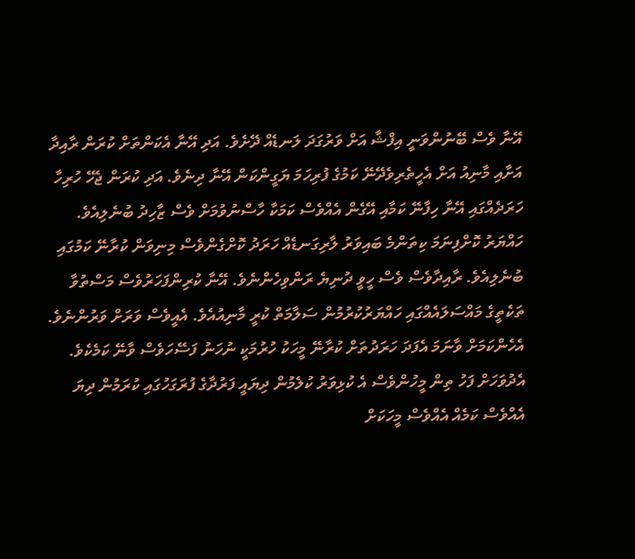އޭނާ ވެސް ބޭނުންވަނީ އިފްޝާ އަށް ވަރުގަދަ ލަނޑެއް ދޭށެވެ. އަދި އޭނާ އެކަންތަށް ކުރަން ރާއިދާ އަށާއި މާނިއު އަށް އެހީތެރިވެދޭނޭ ކަމުގެ ފުރިހަމަ ޔަގީންކަން އޭނާ ދިނެވެ. އަދި ކުރަން ޖެހޭ ހުރިހާ ހަރަދެއްގައި އޭނާ ހިފާނޭ ކަމާއި އޭގެން އެއްވެސް ކަމަކާ ހާސްނުވުމަށް ވެސް ޒާހިދު ބުނެލިއެވެ. ހައްޔަރު ކޮށްފިނަމަ ކިތަންމެ ބައިވަރު ލާރިގަނޑެއް ހަރަދު ކޮށްގެންވެސް މިނިވަން ކުރާނޭ ކަމުގައި ބުނެލިއެވެ. ރާއިދާވެސް ވެސް ހީވީ ދުނިޔެ ރަންވިހެންނެވެ. އޭނާ ކުރިންފަހަރުވެސް މަސްތުވާ ތަކެތީގެ މައްސަލައެއްގައި ހައްޔަރުކުރުމުން ސަލާމަތް ކުރީ މާނިއުއެވެ. އެއީވެސް ވަރަށް ވަރުންނެވެ. އެހެންކަމަށް ވާނަމަ އެފަދަ ހަރަދުތަށް ކުރާނޭ މީހަކު ހުރުމަކީ ނުހަނު ފަސޭހަވެސް ވާނޭ ކަމެކެވެ.
އެދުވަހަށް ފަހު ތިން މީހުންވެސް އެ ކުޅިވަރު ކުލެމުން ދިޔައީ ފަރުދާގެ ފުރަގަހުގައި ކުރަމުން ދިޔަ އެއްވެސް ކަމެއް އެއްވެސް މީހަކަށް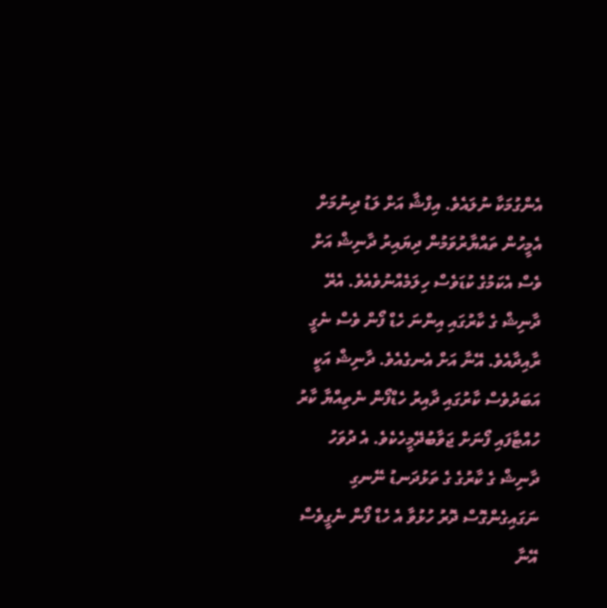އެންގުމަކާ ނުލައެވެ. އިފްޝާ އަށް ލަޑު ދިނުމަށް އެމީހުން ތައްޔާރުވަމުން ދިޔައިރު ދާނިޝް އަށް ވެސް އެކަމުގެ ކުޑަވެސް ހިލަމެއްނުވެއެވެ. އެރޭ ދާނިޝް ގެ ކާރުގައި އިންނަ ހެޑް ފޯން ވެސް ނެގީ ރާއިދާއެވެ. އޭނާ އަށް އެނގެއެވެ. ދާނިޝް އަކީ އަބަދުވެސް ކާރުގައި ދާއިރު ހެޑްފޯން ނެތިއްޔާ ކާރު ހުއްޓާފައި ފޯނަށް ޖަވާބުދޭމީހެކެވެ. އެ ދުވަހު ދާނިޝް ގެ ކާރުގެ ގެ ތަޅުދަނޑު ނޭނގި ނަގައިގެންގޮސް ދޮރު ހުޅުވާ އެ ހެޑް ފޯން ނެގީވެސް އޭނާ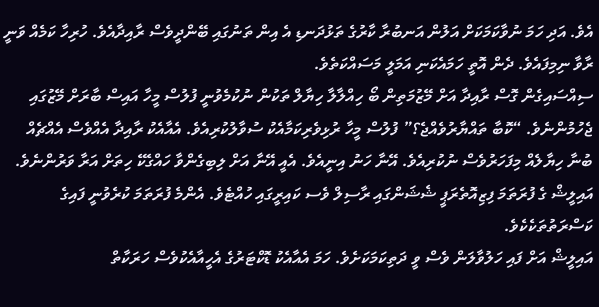އެވެ. އަދި ހަމަ ނުވާކަމަކަށް އަލުން އަނބުރާ ކާރުގެ ތަޅުދަނޑި އެ އިން ތަނުގައި ބޭންދީވެސް ރާއިދާއެވެ. ހުރިހާ ކަމެއް ވަނީ ރާވާ ނިމިފައެވެ. ދެން އޮތީ ހަމައެކަނި އަމަލީ މަސައްކަތެވެ.
ސިއްސައިގެން ގޮސް ރާއިދާ އަށް މޭޒުމަތިން ބޯ ހިއްލާލާ ހިޔާލް ތަކުން ނުކުމެވުނީ ފުލުސް މީހާ އައިސް ބާރަށް މޭޒުގައި ޖެހުމުންނެވެ. “ކޮބާ ތައްޔާރުވެއްޖެ؟” ފުލުސް މީހާ ރުޅިވެރިކަމާއެކު ސުވާލުކުރިއެވެ. އެއާއެކު ރާއިދާ އެއްވެސް އެއްޗެއް ބުނާ ހިޔާލެއް މިފަހަރުވެސް ނުކުރިއެވެ. އޭނާ ހަނު އިނީއެވެ. އެއީ އޭނާ އަށް ލިބިގެންވާ ހައްގެކޭ ހިތަށް އަރާ ވަރުންނެވެ.
އައިލީޝް ގެ ފުރަތަމަ ފިޒިއޮތެރަޕީ ޝެޝަންގައި ރާސިލް ވެސ ކައިރީގައި ހުއްޓެވެ. އެންމެ ފުރަތަމަ ކުރެވުނީ ފައިގެ ކަސްރަތުތަކެކެވެ.
އައިލީޝް އަށް ފައި ހަލުވާލަން ވެސް ވީ ދަތިކަމަކަށެވެ. ހަމަ އެއާއެކު ޑޮކްޓަރުގެ އެހީއާއެކުވެސް ހަރަކާތް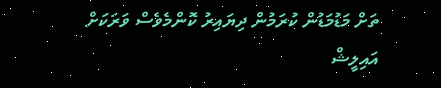ތަށް މަޑުމަޑުން ކުރަމުން ދިޔައިރު ކޮންމެވެސް ވަރަކަށް އައިލީޝް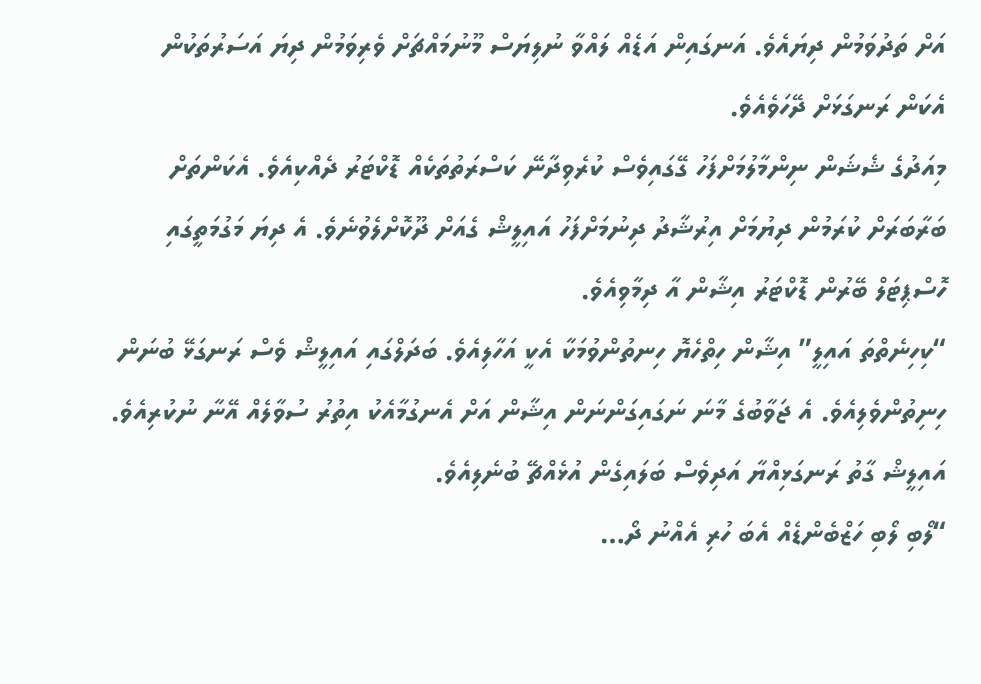އަށް ތަދުވަމުން ދިޔައެވެ. އަނގައިން އަޑެއް ލައްވާ ނުލިޔަސް މޫނުމައްޗަށް ވެރިވަމުން ދިޔަ އަސަރުތަކުން އެކަން ރަނގަޅަށް ދޭހަވެއެވެ.
މިއަދުގެ ޝެޝަން ނިންމާލުމަށްފަހު ގޭގައިވެސް ކުރެވިދާނޭ ކަސްރަތުތަކެއް ޑޮކްޓަރު ދެއްކިއެވެ. އެކަންތަށް ބަރާބަރަށް ކުރަމުން ދިޔުމަށް އިރުޝާދު ދިނުމަށްފަހު އައިލީޝް ގެއަށް ދޫކޮށްލެވުނެވެ. އެ ދިޔަ މަގުމަތީގައި ހޮސްޕިޓަލް ބޭރުން ޑޮކްޓަރު އިޝާން އާ ދިމާވިއެވެ.
“ކިހިނެތްތަ އައިލީ” އިޝާން ހިތްހެޔޮ ހިނތުންވުމަކާ އެކީ އަހާލިއެވެ. ބަދަލްގައި އައިލީޝް ވެސް ރަނގަޅޭ ބުނަން ހިނިތުންވެލިއެވެ. އެ ޖަވާބުގެ މާނަ ނަގައިގަންނަން އިޝާން އަށް އެނގުމާއެކު އިތުރު ސުވާލެއް އޭނާ ނުކުރިއެވެ. އައިލީޝް ގާތު ރަނގަޅިއްޔާ އަދިވެސް ބަލައިގެން އުޅެއްޗޭ ބުނެލިއެވެ.
“ލޯބި ލޯބި ހަޒްބެންޑެއް އެބަ ހުރި އެއްނު ދޯ…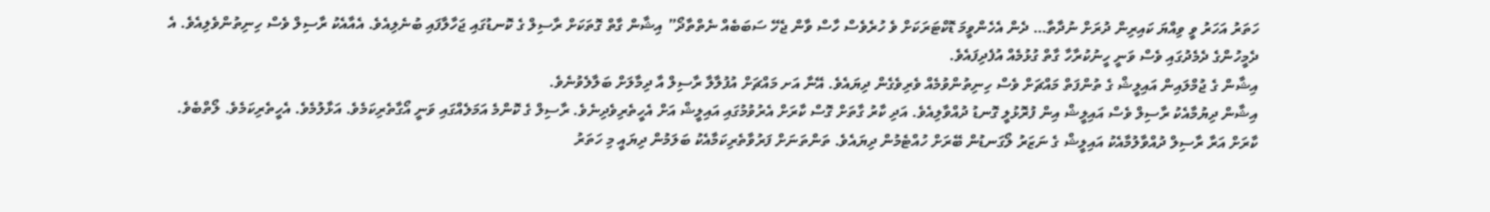ހަތަރު އަހަރު ވީ ވިއްޔަ ކައިރިން ދުރަށް ނުދާތާ… ދެން އެހެންވީމަ ޑޮކްޓަރަކަށް ވެ ހުރެވެސް ހާސް ވާން ޖެހޭ ސަބަބެއް ނެތްތާދޯ” އިޝާން ގާތް ގޮތަކަށް ރާސިލް ގެ ކޮނޑުގައި ޖަހާލާފައި ބުނެލިއެވެ. އެއާއެކު ރާސިލް ވެސް ހިނިތުންވެލިއެވެ. އެ ދެމީހުންގެ ދެމެދުގައި ވެސް ވަނީ ހީނުކުރާހާ ގާތް ގުޅުމެއް އުފެދިފައެވެ.
އިޝާން ގެ ޖުމްލައިން އައިލީޝް ގެ ތުންފަތް މައްޗަށް ވެސް ހިނިތުންވުމެއް ވެރިވެގެން ދިޔައެވެ. އޭނާ އަށ މައްޗަށް އުފުލާލާ ރާސިލް އާ ދިމާލަށް ބަލާލެވުނެވެ.
އިޝާން ދިޔުމާއެކު ރާސިލް ވެސް އައިލީޝް އިން ފުރޮޅުލީ ގޮނޑު ދުއްވާލިއެވެ. އަދި ކާރު ގާތަށް ގޮސް ކާރަށް އެރުވުމުގައި އައިލީޝް އަށް އެހީތެރިވެދިނެވެ. ރާސިލް ގެ ކޮންމެ އަމަލެއްގައި ވަނީ އޯގާތެރިކަމެވެ. އަޅާލުމެވެ. އެހީތެރިކަމެވެ. ލޯތްބެވެ.
ކާރަށް އަރާ ރާސިލް ދުއްވާލުމާއެކު އައިލީޝް ގެ ނަޒަރު ލޯގަނޑުން ބޭރަށް ހުއްޓެމުން ދިޔައެވެ. ތަންތަނަށް ފަރުވާތެރިކަމާއެކު ބަލަމުން ދިޔައީ މި ހަތަރު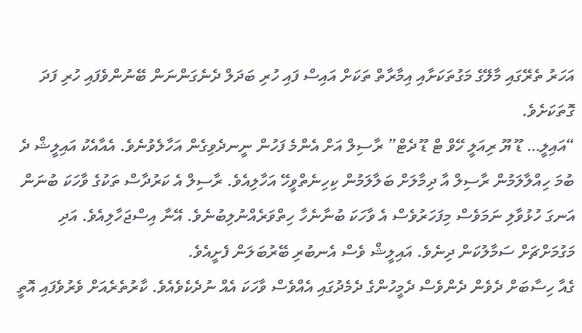އަހަރު ތެރޭގައި މާލޭގެ މަގުތަކަށާއި އިމާރާތް ތަކަށް އައިސް ފައި ހުރި ބަދަލް ދެނެގަންނަން ބޭނުންވެފައި ހުރި ފަދަ ގޮތަކަށެވެ.
“އައިލީ… ޑޫ ޔޫ ރިއަލީ ހޭވް ޓް ޑޫ ދެޓް” ރާސިލް އަށް އެންމެ ފަހުން ނީނދެވިގެން އަހާލެވުނެވެ. އެއާއެކު އައިލީޝް ދެ ބުމަ ހިއްލާލަމުން ރާސިލް އާ ދިމާލަށް ބަލާލަމުން ކިހިނެތްވީހޭ އަހާލިއެވެ. ރާސިލް އެ ކަރުދާސް ތަކުގެ ވާހަކަ ބުނަން އަނގަ ހުޅުވާލި ނަމަވެސް މިފަހަރުވެސް އެ ވާހަކަ ބުނާނެހާ ހިތްވަރެއްނުލިބުނެވެ. އޭނާ އިސްޖަހާލިއެވެ. އަދި މަގުމަށްޗަށް ސަމާލުކަން ދިނެވެ. އައިލީޝް ވެސް އެނބުރި ބޭރުބަލަން ފެށީއެވެ.
ގެއާ ހިސާބަށް ދެވެން ދެންވެސް ދެމީހުންގެ ދެމެދުގައި އެއްވެސް ވާހަކަ އެއް ނުދެކެވެއެވެ. ކާރުތެރެއަށް ވެރުވެފައި އޮތީ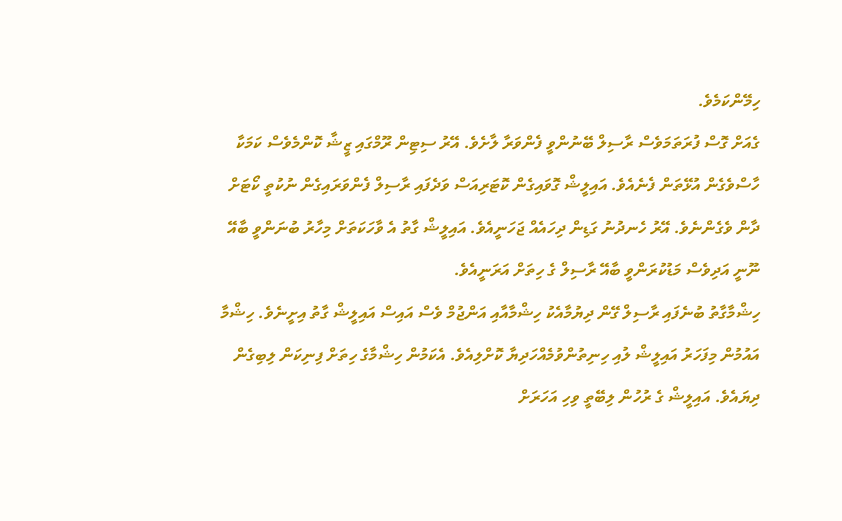ހިމޭންކަމެވެ.
ގެއަށް ގޮސް ފުރަތަމަވެސް ރާސިލް ބޭނުންވީ ފެންވަރާ ލާށެވެ. އޭރު ސިޓިން ރޫމްގައި ޒީޝާ ކޮންމެވެސް ކަމަކާ ހާސްވެގެން އުޅޭތަން ފެނެއެވެ. އައިލީޝް ގޮވައިގެން ކޮޓަރިއަސް ވަދެފައި ރާސިލް ފެންވަރައިގެން ނުކުތީ ކޯޓަށް ދާން ވެގެންނެވެ. އޭރު ހެނދުނު ގަޑިން ދިހައެއް ޖަހަނީއެވެ. އައިލީޝް ގާތު އެ ވާހަކަތަށް މިހާރު ބުނަންވީ ބާއޭ ނޫނީ އަދިވެސް މަޑުކުރަންވީ ބާއޭ ރާސިލް ގެ ހިތަށް އަރަނީއެވެ.
ހިޝްމާގާތު ބުނެފައި ރާސިލް ގޭން ދިޔުމާއެކު ހިޝްމާއާއި އަންޖުމް ވެސް އައިސް އައިލީޝް ގާތު އިށީނެވެ. ހިޝްމާ އައުމުން މިފަހަރު އައިލީޝް ލުއި ހިނިތުންވުމެއްހަދިޔާ ކޮށްލިއެވެ. އެކަމުން ހިޝްމާގެ ހިތަށް ފިނިކަން ލިބިގެން ދިޔައެވެ. އައިލީޝް ގެ ރުހުން ލިބޭތީ ވިހި އަހަރަށް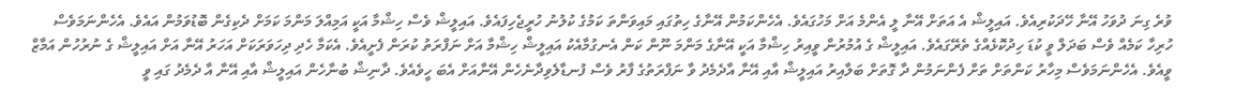ވުރެ ގިނަ ދުވަހު އޭނާ ހޭދަކުރިއެވެ. އައިލީޝް އެ އަތަށް އޭނާ ލީ އެންމެ އަށް މަހުގައެވެ. އެހެންކަމުން އޭނާގެ ހިތުގައި މައިވަންތަ ކަމުގެ ކުލުނު ހުރީޖެހިފައެވެ. އައިލީޝް ވެސް ހިޝްމާ އަކީ އަމިއްލަ މަންމަ ކަމަށް ދެކިގެން ބޮޑުވަމުން އައެވެ. އެހެންނަމަވެސް ހުރިހާ ކަމެއް ވެސް ބަދަލް ވީ ކުޑަ ހިދުކޮޅެއްގެ ތެރޭގައެވެ. އައިލީޝް ގެ އުމުރުން ވީއިރު ހިޝްމާ އަކީ އޭނާގެ މަންމަ ނޫން ކަން އެނގުމާއެކު އައިލީޝް ހިޝްމާ އަށް ނަފްރަތު ކުރަން ފެށީއެވެ. އެކަމާ ހެދި ދިހަވަރަކަށް އަހަރު އޭނާ އަށް އައިލީޝް ގެ ނުރުހުން އަމާޒް ވީއެވެ. އެހެންނަމަވެސް މިހާރު ކަންތަށް ތަށް ފެންނަމުން ދާ ގޮތަށް ބަލާއިރު އައިލީޝް އާއި އޭނާ އާދެމެދު ވާ ނަފްރަތުގެ ފާރު ވެސް ފުނޑާލެވިދާނެހެން އޭނާއަށް އެބަ ހީވެއެވެ. ދާނިޝް ބުނާހެން އައިލީޝް އާއި އޭނާ އާ ދެމެދު ގައި ވީ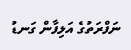ނަފްރަތުގެ އަލިފާން ގަނޑު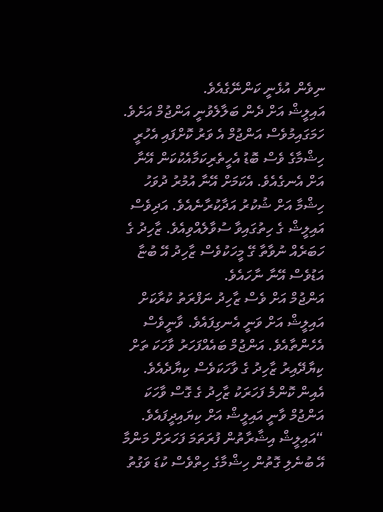ނިވެން އުޅެނީ ކަންނޭގެއެވެ.
އައިލީޝް އަށް ދެން ބަލާލެވުނީ އަންޖުމް އަށެވެ. ހަމަގައިމުވެސް އަންޖުމް އެ ވަރު ކޮށްފައި އެހުރީ ހިޝްމާގެ ވެސް ބޮޑު އެހީތެރިކަމާއެކުކަން އޭނާ އަށް އެނގެއެވެ. އެކަމަށް އޭނާ އުމުރު ދުވަހު ހިޝްމާ އަށް ޝުކުރު އަދާކުރާނެއެވެ. އަދިވެސް އައިލީޝް ގެ ހިތުގައިވާ ސުވާލެއްވިއެވެ. ޒާހިދު ގެ ހަބަރެއް ނުވާތާ ގޭ މީހަކުވެސް ޒާހިދު އޭ ބުޏާ އަޑުވެސް އޭނާ ނާހައެވެ.
އަންޖުމް އަށް ވެސް ޒާހިދު ނަފްރަތު ކުރާކަށް އައިލީޝް އަށް ވަނީ އެނގިފައެވެ. ވާނީވެސް އެހެންތާއެވެ. އަންޖުމް ބައެއްފަހަރު ވާހަކަ ތަށް ކިޔާދޭއިރު ޒާހިދު ގެ ވާހަކަވެސް ކިޔާދެއެވެ. އެއިން ކޮންމެ ފަހަރަކު ޒާހިދު ގެ ގޮސް ވާހަކަ އަންޖުމް ވާނީ އައިލީޝް އަށް ކިޔައިދީފައެވެ.
“އައިލީޝް އިޝާރާތުން ފުރަތަމަ ފަހަރަށް މަންމާ އޭ ބުނެލި ގޮތުން ހިޝްމާގެ ހިތްވެސް ކުޑަ ވަގުތު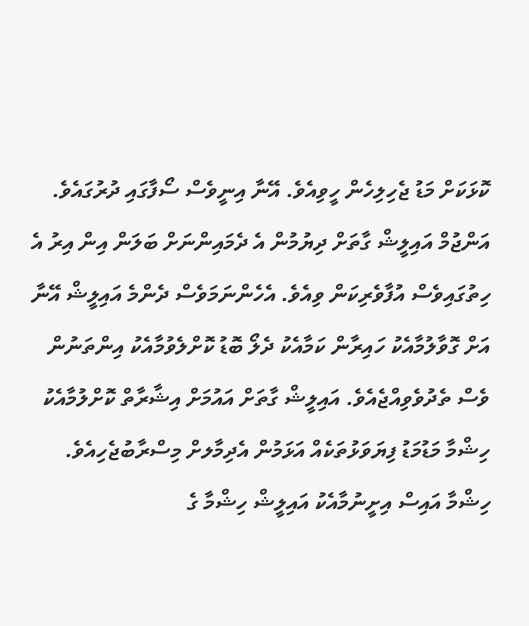ކޮޅަކަށް މަޑު ޖެހިލިހެން ހީވިއެވެ. އޭނާ އިނީވެސް ސޯފާގައި ދުރުގައެވެ. އަންޖުމް އައިލީޝް ގާތަށް ދިޔުމުން އެ ދެމައިންނަށް ބަލަން އިން އިރު އެ ހިތުގައިވެސް އުފާވެރިކަން ވިއެވެ. އެހެންނަމަވެސް ދެންމެ އައިލީޝް އޭނާ އަށް ގޮވާލުމާއެކު ހައިރާން ކަމާއެކު ދެލޯ ބޮޑު ކޮށްލެވުމާއެކު އިންތަނުން ވެސް ތެދުވެވިއްޖެއެވެ. އައިލީޝް ގާތަށް އައުމަށް އިޝާރާތް ކޮށްލުމާއެކު ހިޝްމާ މަޑުމަޑު ފިޔަވަޅުތަކެއް އަޅަމުން އެދިމާލށް މިސްރާބުޖެހިއެވެ.
ހިޝްމާ އައިސް އިށީނުމާއެކު އައިލީޝް ހިޝްމާ ގެ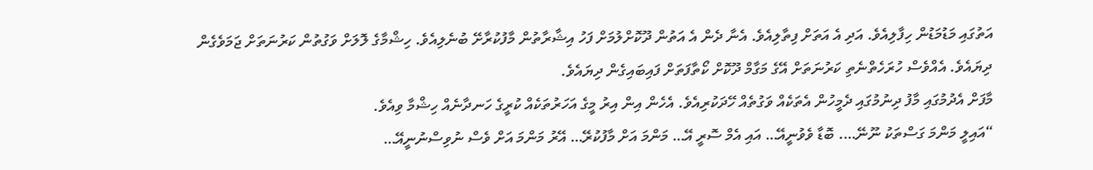އަތުގައި މަޑުމަޑުން ހިފާލިއެވެ. އަދި އެ އަތަށް ފިތާލިއެވެ. އެނާ ދެން އެ އަތުން ދޫކޮށްލުމަށް ފަހު އިޝާރާތުން މާފުކުރާށޭ ބުނެލިއެވެ. ހިޝްމާގެ ލޮލަށް ވަގުތުން ކަރުނަތަށް ޖަމަވެގެން ދިޔައެވެ. އެއްވެސް ހުރަހެތްނެތި ކަރުނަތަށް އޭގެ މަގާމް ދޫކޮށް ކޯތާފަތަށް ފައިބައިގެން ދިޔައެވެ.
މާފަށް އެދުމުގައި މާފު ދިނުމުގައި ދެމީހުން އެތަކެއް ވަގުތެއް ހޭދަކުރިއެވެ. އެހެން އިން އިރު މީގެ އަހަރުތަކެއް ކުރީގެ ހަނދާނެއް ހިޝްމާ ވިއެވެ.
“އައިލީ މަންމަ ގަސްތަކު ނޫނޭ…. ބޮޑާ ވެވުނީއޭ… އައި އެމް ސޮރީ އޭ… މަންމަ އަށް މާފުކުރޭ… އޭރު މަންމަ އަށް ވެސް ނުވިސްނުނީއޭ…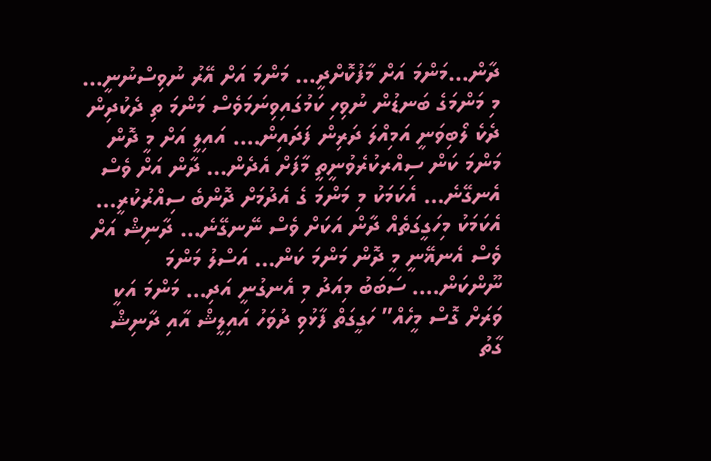ދާން…މަންމަ އަށް މާފުކޮށްދީ… މަންމަ އަށް އޭރު ނުވިސްނުނީ… މި މަންމަގެ ބަނޑުން ނުވިހި ކަމުގައިވިނަމަވެސް މަންމަ ތި ދެކުދިން ދެކެ ލޯބިވަނީ އަމިއްލަ ދަރިން ފަދައިން…. އައިލީ އަށް މީ ދޮން މަންމަ ކަން ސިއްރކުރެވުނީތީ މާފަށް އެދެން… ދާން އަށް ވެސް އެނގޭނެ… އެކަމަކު މި މަންމަ ގެ އެދުމަށް ދޮންބެ ސިއްރުކުރީ… އެކަމަކު މިހަގީގަތެއް ދާން އަކަށް ވެސް ނޭނގޭނެ… ދާނިޝް އަށް ވެސް އެނޣޭނީ މީ ދޮން މަންމަ ކަން… އަސްލު މަންމަ ނޫންކަން…. ސަބަބު މިއަދު މި އެނގުނީ އަދި… މަންމަ އަކީ ވަރަށް ގޮސް މީހެއް” ހަގީގަތް ފާޅުވި ދުވަހު އައިލީޝް އާއި ދާނިޝް ގާތު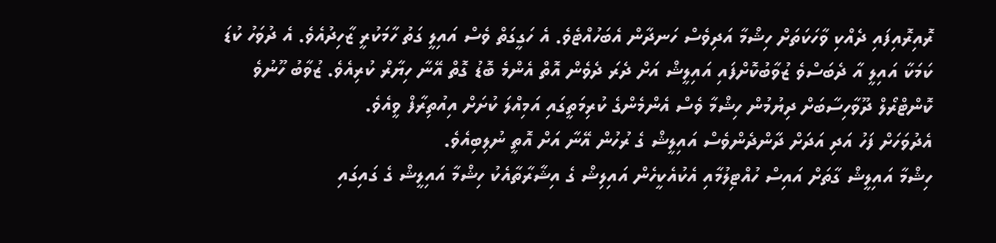ރޮއިރޮއިފައި ދެއްކި ވާހަކަތަށް ހިޝްމާ އަދިވެސް ހަނދާން އެބަހުއްޓެވެ. އެ ހަގީގަތް ވެސް އައިލީ ގަތު ހާމަކުރީ ޒާހިދުއެވެ. އެ ދުވަހު ކުޑަ ކަމަކާ އައިލީ އާ ދެބަސްވެ ޒުވާބުކޮށްފައި އައިލީޝް އަށް ދެރަ ދެވެން އޮތް އެންމެ ބޮޑު ގޮތް އޭނާ ހިޔާރް ކުރިއެވެ. ޒުވާބު ހޫނުވެ ކޮންޓްރޯލް ދޫވާހިސާބަށް ދިޔުމުން ހިޝްމާ ވެސް އެންމެންގެ ކުރިމަތީގައި އަމިއްލަ ކުށަށް އިއުތިރާފް ވީއެވެ.
އެދުވަހަށް ފަހު އަދި އަދަށް ދާންދެންވެސް އައިލީޝް ގެ ރުހުން އޭނާ އަށް އޮތީ ނުލިބިއެވެ.
ހިޝްމާ އައިލީޝް ގާތަށް އައިސް ހުއްޓިލުމާއި އެކުއެކީހެން އައިލިޝް ގެ އިޝާރާތާއެކު ހިޝްމާ އައިލީޝް ގެ ގައިގައި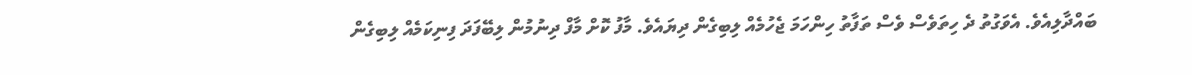ބައްދާލިއެވެ. އެވަގުތު ދެ ހިތަވެސް ވެސް ތަފާތު ހިންހަމަ ޖެހުމެއް ލިބިގެން ދިޔައެވެ. މާފު ކޮށް މާފް ދިނުމުން ލިބޭފަދަ ފިނިކަމެއް ލިބިގެން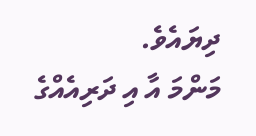ދިޔައެވެ.
މަންމަ އާ އި ދަރިއެއްގެ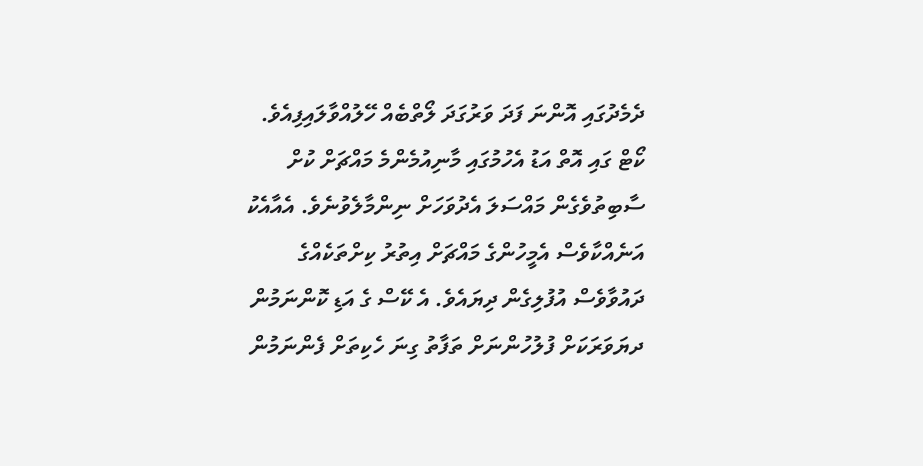ދެމެދުގައި އޮންނަ ފަދަ ވަރުގަދަ ލޯތްބެއް ހޭލުއްވާލައިފިއެވެ.
ކޯޓް ގައި އޮތް އަޑު އެހުމުގައި މާނިއުމެންމެ މައްޗަށް ކުށް ސާބިތުވެގެން މައްސަލަ އެދުވަހަށް ނިންމާލެވުނެވެ. އެއާއެކު އަނެއްކާވެސް އެމީހުންގެ މައްޗަށް އިތުރު ކިށްތަކެއްގެ ދައުވާވެސް އުފުލިގެން ދިޔައެވެ. އެ ކޭސް ގެ އަޑި ކޮންނަމުން ދޔަވަރަކަށް ފުލުހުންނަށް ތަފާތު ގިނަ ހެކިތަށް ފެންނަމުން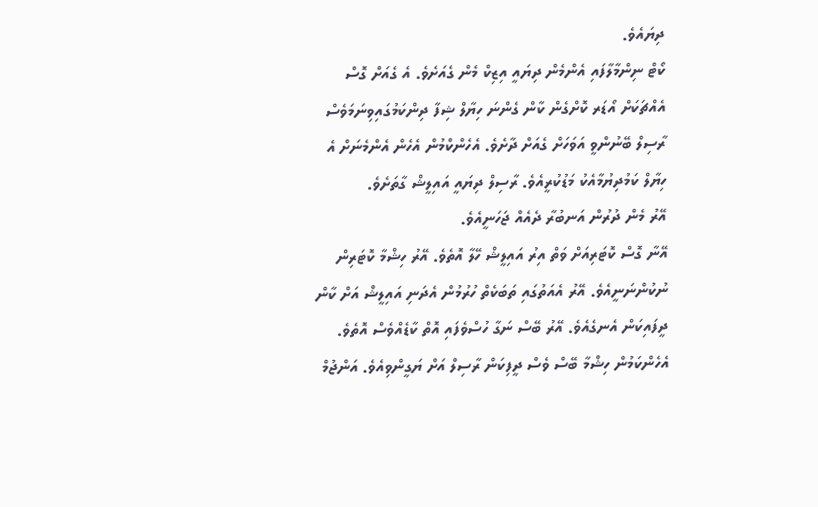ދިޔައެވެ.
ކޯޓް ނިންމާލާފައި އެންމެން ދިޔައީ އިޒިކް މެން ގެއަށެވެ. އެ ގެއަށް ގޮސް އެއްޗަކަށް އޯޑަރ ކޮށްގެން ކާން ގެންނަ ހިޔާލް ޝިފާ ދިންކަމުގައިވިނަމަވެސް ރާސިލް ބޭނުންވީ އަވަހަށް ގެއަށް ދާށެވެ. އެހެންކްމުން އެހެން އެންމެނަށް އެ ހިޔާލް ކަމުދިޔުމާއެކު މަޑުކުރީއެވެ. ރާސިލް ދިޔައީ އައިލީޝް ގާތަށެވެ.
އޭރު މެން ދުރުން އަނބުރާ ދެއެއް ޖަހަނީއެވެ.
އޭނާ ގޮސް ކޮޓަރިއަށް ވަތް އިރު އައިލީޝް ހޭލާ އޮތެވެ. އޭރު ހިޝްމާ ކޮޓަރިން ނުކުންނަނީއެވެ. އޭރު އެއަތުގައި ތަބަކެތް ހުރުމުން އެދަނި އައިލީޝް އަށް ކާން ދީފައިކަން އެނގެއެވެ. އޭރު ބޭސް ނަގާ ހުސްވެފައި އޮތް ކާޑެއްވެސް އޮތެވެ. އެހެންކަމުން ހިޝްމާ ބޭސް ވެސް ދީފިކަން ރާސިލް އަށް ޔަގީންވިއެވެ. އަންޖުމް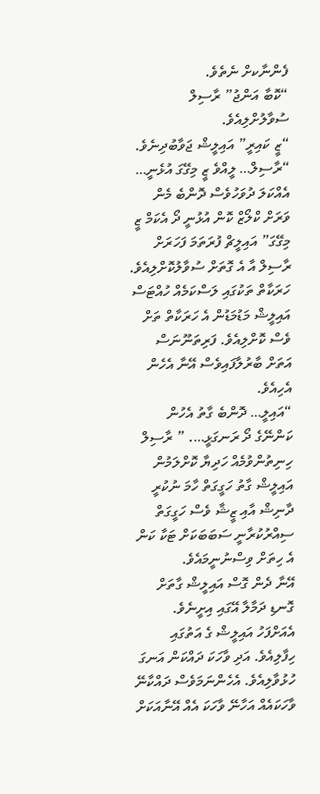ފެންނާކށް ނެތެވެ.
“ކޮބާ އަންޖު” ރާސިލް ސުވާލުށްލިއެވެ.
“ޒީ ކައިރީ” އައިލީޝް ޖަވާބުދިނެވެ.
“ރާސިލް… ލީއްވެ ޒީ މިގޭގަ އުޅެނީ… އެއްކަލަ ދުވަހުވެސް ދޮންބެ މެން ވަރަށް ކްލޯޒް ކޮން އުޅުނީ ދޯ އެކަމް ޒީ މިގޭގަ” އައިލީޗް ފުރަތަމަ ފަހަރަށް ރާސިލް އާ އެ ގޮތަށް ސުވާލުކޮށްލިއެވެ. ހަރަކާތް ތަކުގައި ލަސްކަމެއް ހުއްޓަސް އައިލީޝް މަޑުމަޑުން އެ ހަރަކާތް ތަށް ވެސް ކޮށްލިއެވެ. ފަރިތަނޫނަސް އަތަށް ބާރުލާފައިވެސް އޭނާ އެހެން އެހިއެވެ.
“އައިލީ… ދޮންބެ ގާތު އެހުން ކަންނޭގެ ދޯ ރަނގަޅީ…. ” ރާސިލް ހިނިތުންވުމެއް ހަދިޔާ ކޮށްލަމުން އައިލީޝް ގާތު ހަގީގަތް ހާމަ ނުކުރީ ދާނިޝް އާއި ޒީޝާ ވެސް ހަގީގަތް ސިއްރުކުރާނީ ސަބަބަކަށް ޓަކާ ކަން އެ ހިތަށް ވިސްނުނީމައެވެ.
އޭނާ ދެން ގޮސް އައިލީޝް ގާތަށް ގޮނޑި ދަމާލާ އޭގައި އިށީނެވެ. އެއަށްފަހު އައިލީޝް ގެ އަތުގައި ހިފާލިއެވެ. އަދި ވާހަކަ ދައްކަން އަނގަ ހުޅުވާލިއެވެ. އެހެންނަމަވެސް ދައްކާނޭ ވާހަކައެއް އަހާނޭ ވާހަކަ އެއް އޭނާއަކަށް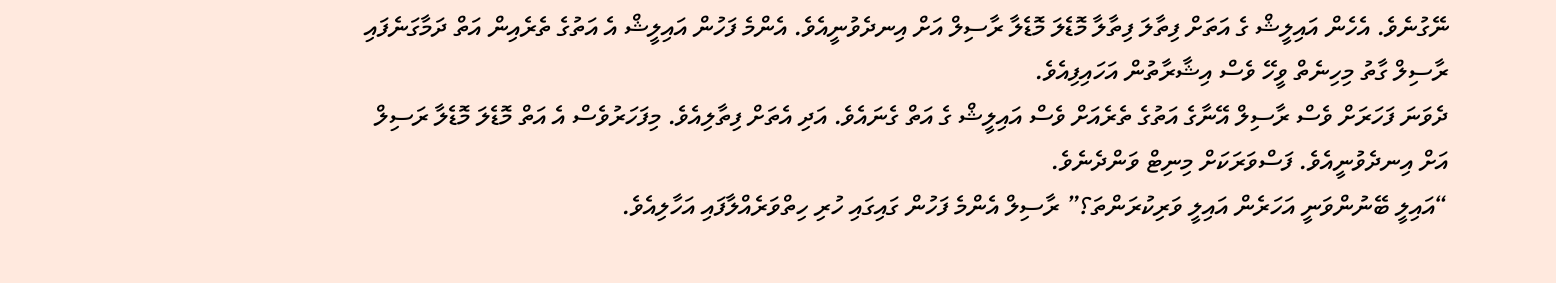ނޭގުނެވެ. އެހެން އައިލީޝް ގެ އަތަށް ފިތާލަ ފިތާލާ މޮޑެލަ މޮޑެލާ ރާސިލް އަށް އިނދެވުނީއެވެ. އެންމެ ފަހުން އައިލީޝް އެ އަތުގެ ތެރެއިން އަތް ދަމާގަނެފައި ރާސިލް ގާތު މިހިނެތް ވީހޭ ވެސް އިޝާރާތުން އަހައިފިއެވެ.
ދެވަނަ ފަހަރަށް ވެސް ރާސިލް އޭނާގެ އަތުގެ ތެރެއަށް ވެސް އައިލީޝް ގެ އަތް ގެނައެވެ. އަދި އެތަށް ފިތާލިއެވެ. މިފަހަރުވެސް އެ އަތް މޮޑެލަ މޮޑެލާ ރަސިލް އަށް އިނދެވުނީއެވެ. ފަސްވަރަކަށް މިނިޓް ވަންދެނެވެ.
“އައިލީ ބޭނުންވަނީ އަހަރެން އައިލީ ވަރިކުރަންތަ؟” ރާސިލް އެންމެ ފަހުން ގައިގައި ހުރި ހިތްވަރެއްލާފައި އަހާލިއެވެ.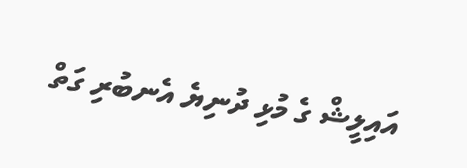އައިލީޝް ގެ މުޅި ދުނިޔެ އެނބުރި ގަތް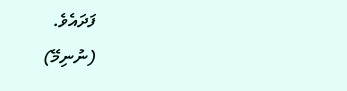ފަދައެވެ.
(ނުނިމޭ)